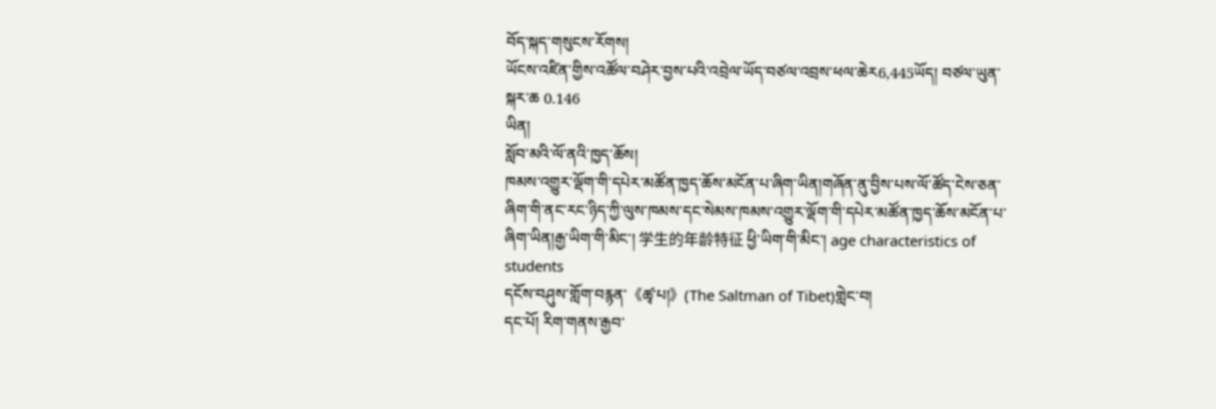བོད་སྐད་གསུངས་རོགས།
ཡོངས་འཛིན་གྱིས་འཚོལ་བཤེར་བྱས་པའི་འབྲེལ་ཡོད་བཙལ་འབྲས་ཕལ་ཆེར6,445ཡོད། བཙལ་ཡུན་སྐར་ཆ 0.146
ཡིན།
སློབ་མའི་ལོ་ནའི་ཁྱད་ཆོས།
ཁམས་འགྱུར་ལྡོག་གི་དཔེར་མཚོན་ཁྱད་ཆོས་མངོན་པ་ཞིག་ཡིན།གཞོན་ནུ་བྱིས་པས་ལོ་ཚོད་ངེས་ཅན་ཞིག་གི་ནང་རང་ཉིད་ཀྱི་ལུས་ཁམས་དང་སེམས་ཁམས་འགྱུར་ལྡོག་གི་དཔེར་མཚོན་ཁྱད་ཆོས་མངོན་པ་ཞིག་ཡིན།རྒྱ་ཡིག་གི་མིང་། 学生的年龄特征 ཕྱི་ཡིག་གི་མིང་། age characteristics of students
དངོས་བཤུས་གློག་བརྙན་《ཚྭ་པ།》(The Saltman of Tibet)གླེང་བ།
དང་པོ། རིག་གནས་རྒྱབ་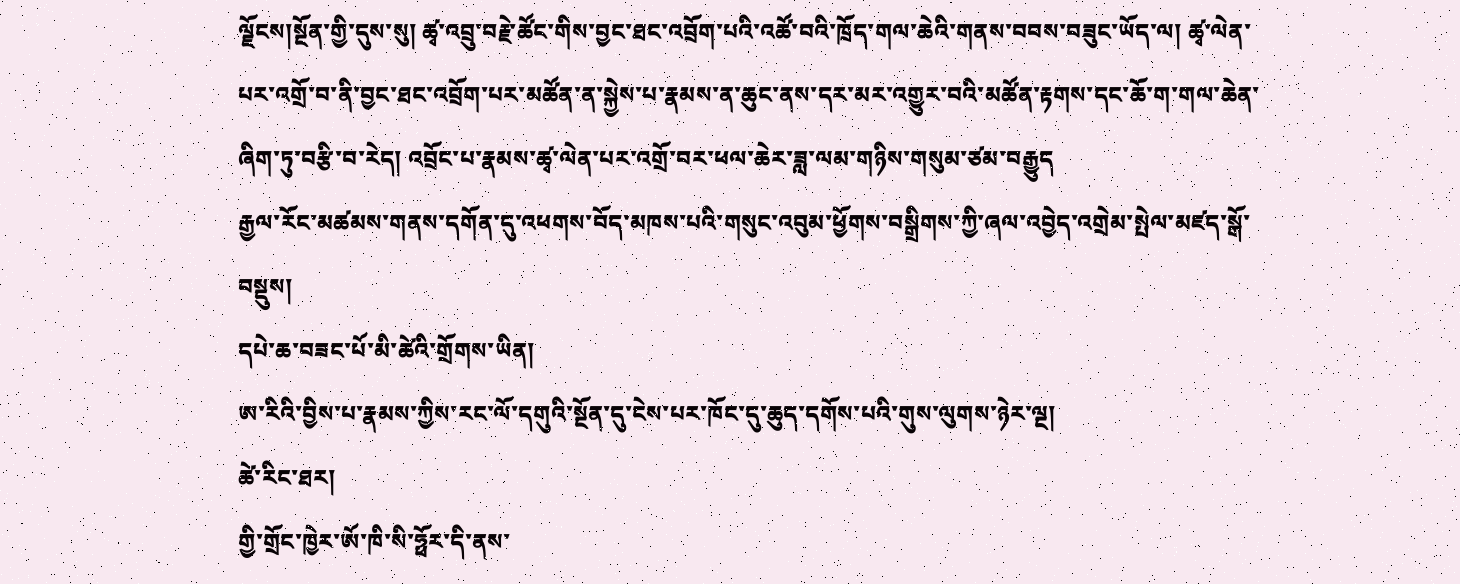ལྗོངས།སྔོན་གྱི་དུས་སུ། ཚྭ་འབྲུ་བརྗེ་ཚོང་གིས་བྱང་ཐང་འབྲོག་པའི་འཚོ་བའི་ཁྲོད་གལ་ཆེའི་གནས་བབས་བཟུང་ཡོད་ལ། ཚྭ་ལེན་པར་འགྲོ་བ་ནི་བྱང་ཐང་འབྲོག་པར་མཚོན་ན་སྐྱེས་པ་རྣམས་ན་ཆུང་ནས་དར་མར་འགྱུར་བའི་མཚོན་རྟགས་དང་ཆོ་ག་གལ་ཆེན་ཞིག་ཏུ་བརྩི་བ་རེད། འབྲོང་པ་རྣམས་ཚྭ་ལེན་པར་འགྲོ་བར་ཕལ་ཆེར་ཟླ་ལམ་གཉིས་གསུམ་ཙམ་བརྒྱུད
རྒྱལ་རོང་མཚམས་གནས་དགོན་དུ་འཕགས་བོད་མཁས་པའི་གསུང་འབུམ་ཕྱོགས་བསྒྲིགས་ཀྱི་ཞལ་འབྱེད་འགྲེམ་སྤེལ་མཛད་སྒོ་བསྡུས།
དཔེ་ཆ་བཟང་པོ་མི་ཚེའི་གྲོགས་ཡིན།
ཨ་རིའི་བྱིས་པ་རྣམས་ཀྱིས་རང་ལོ་དགུའི་སྔོན་དུ་ངེས་པར་ཁོང་དུ་ཆུད་དགོས་པའི་གུས་ལུགས་ཉེར་ལྔ།
ཚེ་རིང་ཐར།
གྱི་གྲོང་ཁྱེར་ཨོ་ཁི་སི་ཧྥོར་དི་ནས་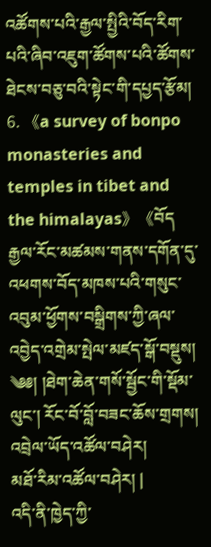འཚོགས་པའི་རྒྱལ་སྤྱིའི་བོད་རིག་པའི་ཞིབ་འཇུག་ཚོགས་པའི་ཚོགས་ཐེངས་བཅུ་བའི་སྟེང་གི་དཔྱད་རྩོམ། 6. 《a survey of bonpo monasteries and temples in tibet and the himalayas》《བོད
རྒྱལ་རོང་མཚམས་གནས་དགོན་དུ་འཕགས་བོད་མཁས་པའི་གསུང་འབུམ་ཕྱོགས་བསྒྲིགས་ཀྱི་ཞལ་འབྱེད་འགྲེམ་སྤེལ་མཛད་སྒོ་བསྡུས།
༄༅། །ཐེག་ཆེན་གསོ་སྦྱོང་གི་སྡོམ་ལུང་། རོང་བོ་བློ་བཟང་ཆོས་གྲགས།
འབྲེལ་ཡོད་འཚོལ་བཤེར།
མཐོ་རིམ་འཚོལ་བཤེར། |
འདི་ནི་ཁྱེད་ཀྱི་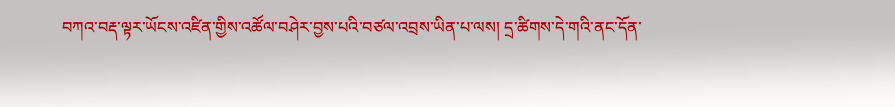བཀའ་བརྡ་ལྟར་ཡོངས་འཛིན་གྱིས་འཚོལ་བཤེར་བྱས་པའི་བཙལ་འབྲས་ཡིན་པ་ལས། དྲ་ཚིགས་དེ་གའི་ནང་དོན་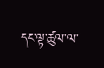དང་ལྟ་ཚུལ་ལ་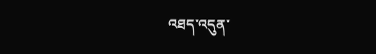འཐད་འདུན་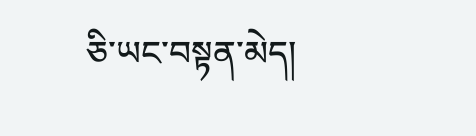ཅི་ཡང་བསྟན་མེད།